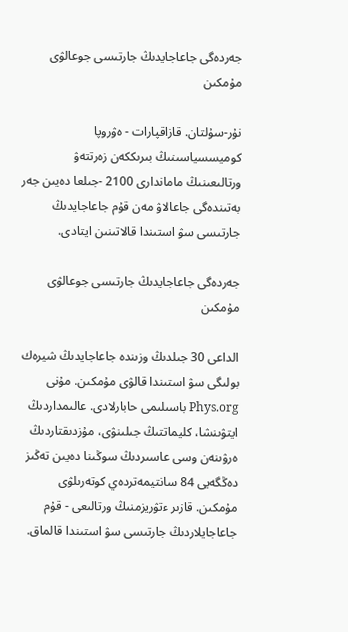جەردەگى جاعاجايدىڭ جارتىسى جوعالۋى مۇمكىن

نۇر-سۇلتان. قازاقپارات - ەۋروپا كوميسسياسىنىڭ بىرىككەن زەرتتەۋ ورتالىعىنىڭ ماماندارى 2100 -جىلعا دەيىن جەر بەتىندەگى جاعالاۋ مەن قۇم جاعاجايدىڭ جارتىسى سۋ استىندا قالاتىنىن ايتادى.

جەردەگى جاعاجايدىڭ جارتىسى جوعالۋى مۇمكىن

الداعى 30 جىلدىڭ وزىندە جاعاجايدىڭ شيرەك بولىگى سۋ استىندا قالۋى مۇمكىن. مۇنى Phys.org باسىلىمى حابارلادى. عالىمداردىڭ ايتۋىنشا، كليماتتىڭ جىلىنۋى، مۇزدىقتاردىڭ ەرۋىنەن وسى عاسىردىڭ سوڭىنا دەيىن تەڭىز دەڭگەيى 84 سانتيمەتردەي كوتەرىلۋى مۇمكىن. قازىر ءتۋريزمنىڭ ورتالىعى - قۇم جاعاجايلاردىڭ جارتىسى سۋ استىندا قالماق.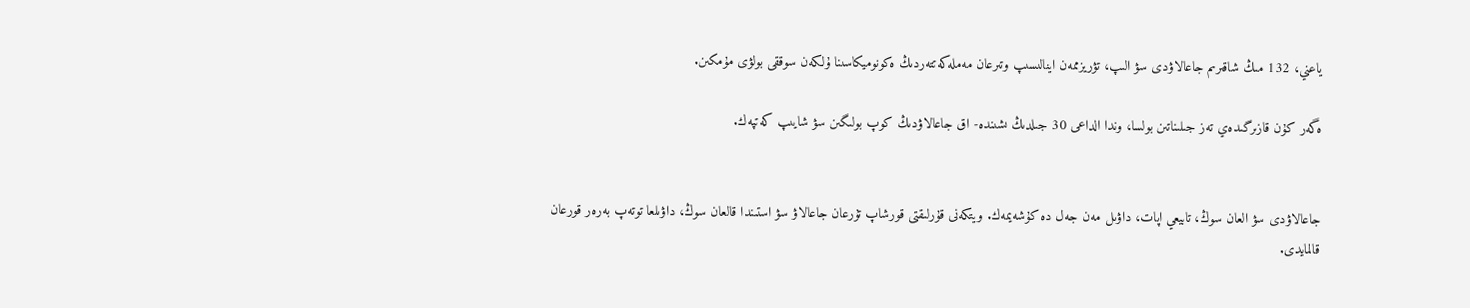ياعني، 132 مىڭ شاقىرىم جاعالاۋدى سۋ الىپ، تۋريزممەن اينالىسىپ وتىرعان مەملەكەتتەردىڭ ەكونوميكاسىنا ۇلكەن سوققى بولۋى مۇمكىن.

ەگەر كۇن قازىرگىدەي تەز جىلىناتىن بولسا، وندا الداعى 30 جىلدىڭ ىشىندە- اق جاعالاۋدىڭ كوپ بولىگىن سۋ شايىپ كەتپەك.


جاعالاۋدى سۋ العان سوڭ، تابيعي اپات، داۋىل مەن جەل دە كۇشەيمەك. ويتكەنى قۇرلىقتى قورشاپ تۇرعان جاعالاۋ سۋ استىندا قالعان سوڭ، داۋىلعا توتەپ بەرەر قورعان قالمايدى.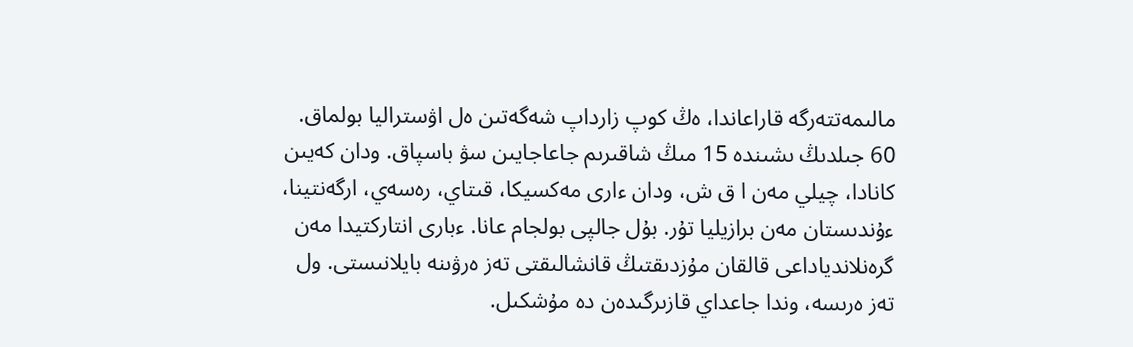مالىمەتتەرگە قاراعاندا، ەڭ كوپ زارداپ شەگەتىن ەل اۋستراليا بولماق. 60 جىلدىڭ ىشىندە 15 مىڭ شاقىرىم جاعاجايىن سۋ باسپاق. ودان كەيىن كانادا، چيلي مەن ا ق ش، ودان ءارى مەكسيكا، قىتاي، رەسەي، ارگەنتينا، ءۇندىستان مەن برازيليا تۇر. بۇل جالپى بولجام عانا. ءبارى انتاركتيدا مەن گرەنلاندياداعى قالقان مۇزدىقتىڭ قانشالىقتى تەز ەرۋىنە بايلانىستى. ول تەز ەرىسە، وندا جاعداي قازىرگىدەن دە مۇشكىل.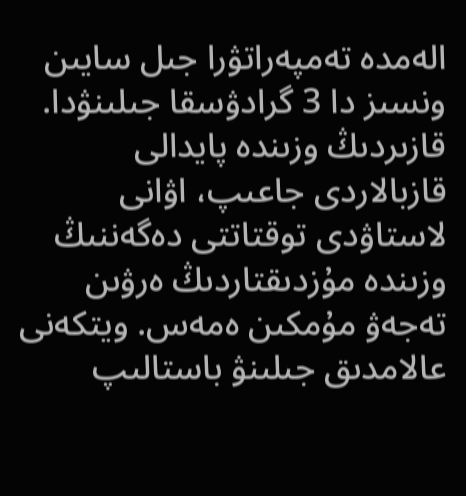الەمدە تەمپەراتۋرا جىل سايىن ونسىز دا 3 گرادۋسقا جىلىنۋدا. قازىردىڭ وزىندە پايدالى قازبالاردى جاعىپ، اۋانى لاستاۋدى توقتاتتى دەگەننىڭ وزىندە مۇزدىقتاردىڭ ەرۋىن تەجەۋ مۇمكىن ەمەس. ويتكەنى عالامدىق جىلىنۋ باستالىپ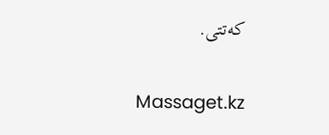كەتتى.

Massaget.kz